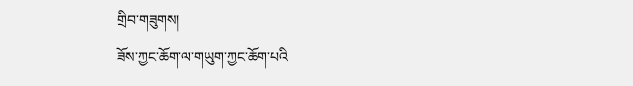གྲིབ་གཟུགས།
ཟོས་ཀྱང་ཆོག་ལ་གཡུག་ཀྱང་ཆོག་པའི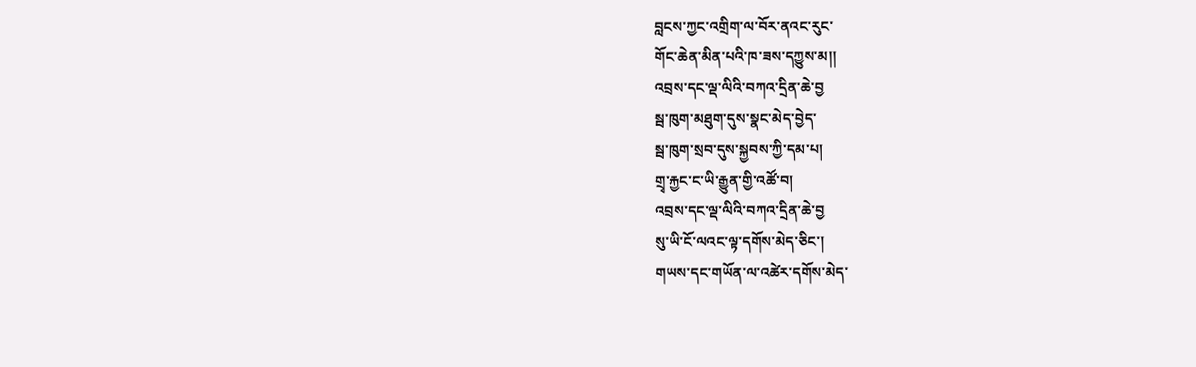བླངས་ཀྱང་འགྲིག་ལ་བོར་ནའང་རུང་
གོང་ཆེན་མིན་པའི་ཁ་ཟས་དཀྱུས་མ།།
འབྲས་དང་ལྡ་ལིའི་བཀའ་དྲིན་ཆེ་བྱ
སྦ་ཁུག་མཐུག་དུས་སྣང་མེད་བྱེད་
སྦ་ཁུག་སྲབ་དུས་སྐྱབས་ཀྱི་དམ་པ།
གྲྭ་རྐྱང་ང་ཡི་རྒྱུན་གྱི་འཚོ་བ།
འབྲས་དང་ལྡ་ལིའི་བཀའ་དྲིན་ཆེ་བྱ
སུ་ཡི་ངོ་ལའང་ལྟ་དགོས་མེད་ཅིང་།
གཡས་དང་གཡོན་ལ་འཚེར་དགོས་མེད་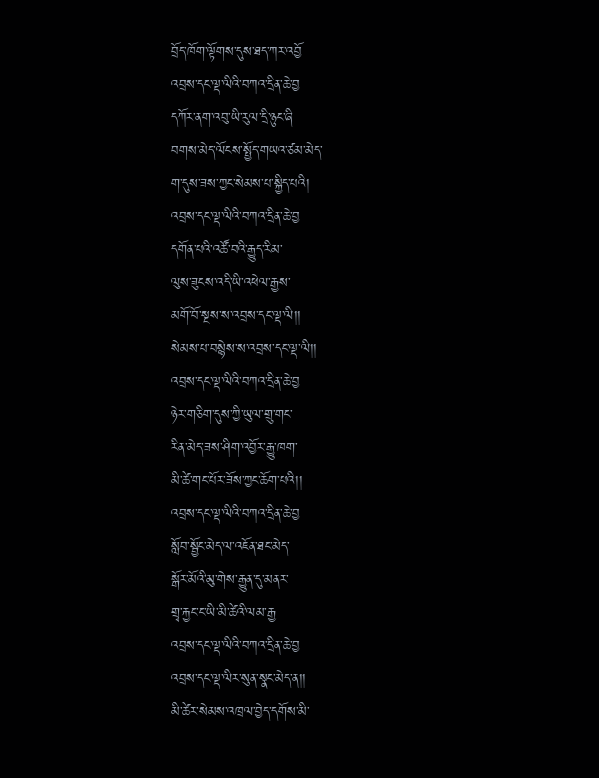བྲོད་ཁོག་ལྟོགས་དུས་ཐད་ཀར་འབྱོ
འབྲས་དང་ལྡ་ལིའི་བཀའ་དྲིན་ཆེ་བྱ
དཀོར་ནག་འབུ་ཡི་རུལ་དྲི་ཉུང་ཞི
བགས་མེད་ལོངས་སྤྱོད་གཡའ་ཙམ་མེད་
ག་དུས་ཟས་ཀྱང་སེམས་པ་སྐྱིད་པའི།
འབྲས་དང་ལྡ་ལིའི་བཀའ་དྲིན་ཆེ་བྱ
དགོན་པའི་འཚོ་བའི་རྒྱུད་རིམ་
ལུས་ཟུངས་འདི་ཡི་འཕེལ་རྒྱས་
མགོ་བོ་སྔས་ས་འབྲས་དང་ལྡ་ལི།།
སེམས་པ་བསྙེས་ས་འབྲས་དང་ལྡ་ལི།།
འབྲས་དང་ལྡ་ལིའི་བཀའ་དྲིན་ཆེ་བྱ
ཉེར་གཅིག་དུས་ཀྱི་ཡུལ་གྲུ་གང་
རིན་མེད་ཟས་ཤིག་འབྱོར་རྒྱུ་ཁག་
མི་ཚེ་གང་པོར་ཟོས་ཀྱང་ཆོག་པའི།།
འབྲས་དང་ལྡ་ལིའི་བཀའ་དྲིན་ཆེ་བྱ
སློབ་སྦྱོང་མེད་ལ་འཇོན་ཐང་མེད་
སྒོར་མོའི་མུ་གེས་རྒྱུན་དུ་མནར་
གྲྭ་རྐྱང་ང་ཡི་མི་ཚེའི་ལམ་རྒྱ
འབྲས་དང་ལྡ་ལིའི་བཀའ་དྲིན་ཆེ་བྱ
འབྲས་དང་ལྡ་ལིར་སུན་སྣང་མེད་ན།།
མི་ཚེར་སེམས་འཁྲལ་བྱེད་དགོས་མི་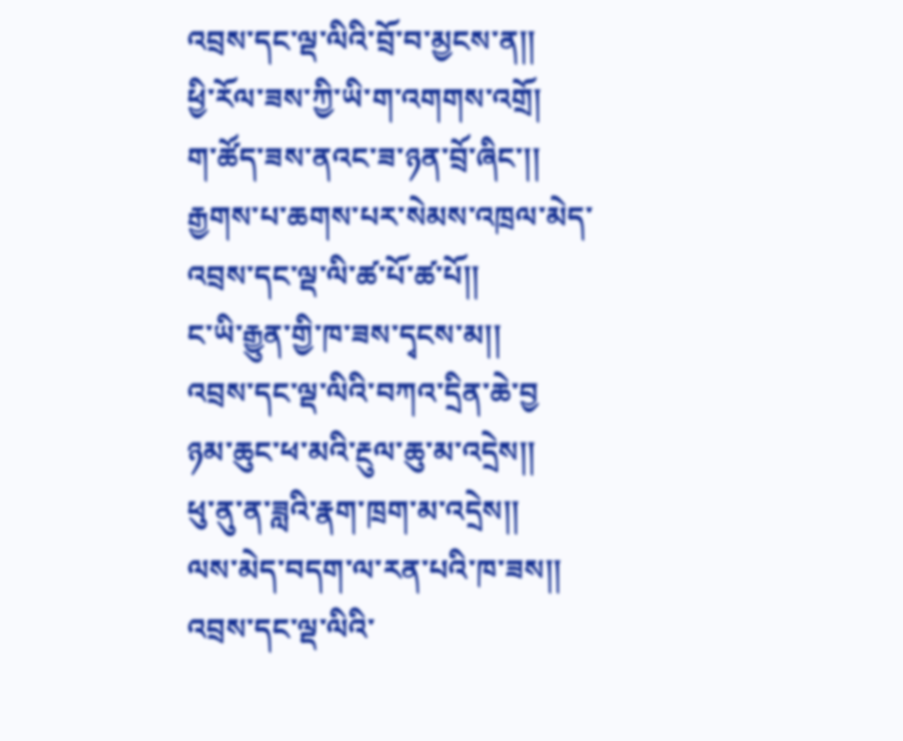འབྲས་དང་ལྡ་ལིའི་བྲོ་བ་མྱངས་ན།།
ཕྱི་རོལ་ཟས་ཀྱི་ཡི་ག་འགགས་འགྲོ།
ག་ཚོད་ཟས་ནའང་ཟ་ཉན་བྲོ་ཞིང་།།
རྒྱགས་པ་ཆགས་པར་སེམས་འཁྲལ་མེད་
འབྲས་དང་ལྡ་ལི་ཚ་པོ་ཚ་པོ།།
ང་ཡི་རྒྱུན་གྱི་ཁ་ཟས་དྭངས་མ།།
འབྲས་དང་ལྡ་ལིའི་བཀའ་དྲིན་ཆེ་བྱ
ཉམ་ཆུང་ཕ་མའི་རྔུལ་ཆུ་མ་འདྲེས།།
ཕུ་ནུ་ན་ཟླའི་རྣག་ཁྲག་མ་འདྲེས།།
ལས་མེད་བདག་ལ་རན་པའི་ཁ་ཟས།།
འབྲས་དང་ལྡ་ལིའི་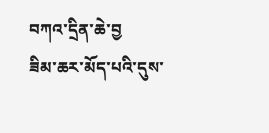བཀའ་དྲིན་ཆེ་བྱ
ཟིམ་ཆར་མོད་པའི་དུས་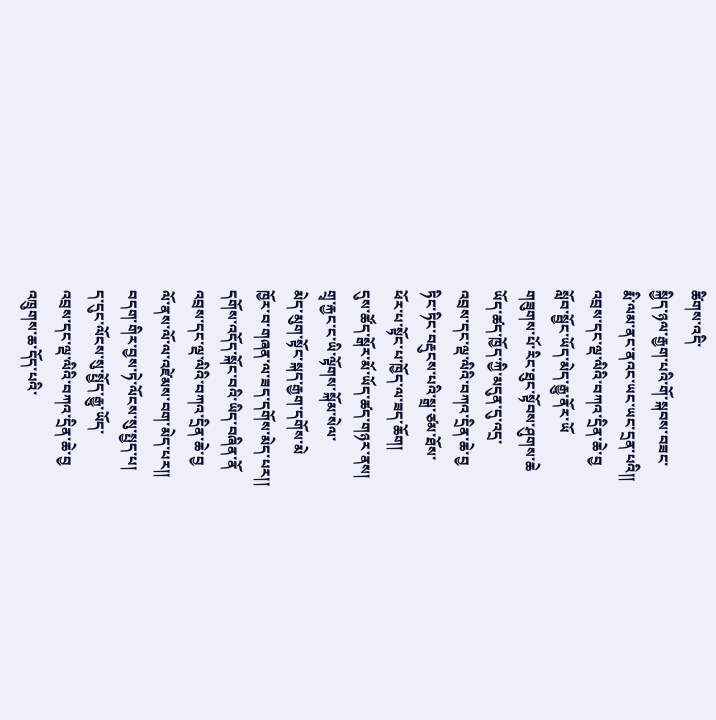ཚིགས་འདི་
སྐྱིད་ཉལ་རྒྱག་པའི་གོ་སྐབས་བཟང་
རྨི་ལམ་ནང་ནའང་ཡང་ཡང་དྲན་པའི།།
འབྲས་དང་ལྡ་ལིའི་བཀའ་དྲིན་ཆེ་བྱ
སློབ་སྦྱོང་ཡོད་མེད་རྒྱུ་ནོར་ཡོ
གཟུགས་པོ་རིང་ཐུང་སྟོབས་ཤུགས་ཆེ
ཡོད་ཚད་ཁྱོད་ཀྱི་མདུན་དུ་འདྲ་
འབྲས་དང་ལྡ་ལིའི་བཀའ་དྲིན་ཆེ་བྱ
ཏིང་ཏིང་བརྡུངས་པའི་སྒྲ་ཙམ་ཐོས་
ཕོར་པ་སྟོང་པ་ཁྱོད་ལ་ཟད་ཆོག།
དུས་ཚོད་སྒོར་མོ་ཡོད་ཚད་གཉར་ནས།
གྲྭ་རྐྱང་ང་ཡི་ལྟོགས་སྐོམ་སེལ་
མེད་མུག་སྟོང་སྐད་རྒྱག་དགོས་མེ
ཁྱོར་བ་གཞན་ལ་ཟད་དགོས་མེད་པར།།
དགོས་འདོད་སྐོང་བའི་ཡིད་བཞིན་ནོ
འབྲས་དང་ལྡ་ལིའི་བཀའ་དྲིན་ཆེ་བྱ
ལོ་ནས་ལོ་ལ་འཛེམས་བག་མེད་པར།།
བདག་གིར་བྱས་ཏེ་ལོངས་སུ་སྤྱད་པ།
ད་དུང་ལོངས་སུ་སྤྱོད་རྒྱུ་ཡོད་
འབྲས་དང་ལྡ་ལིའི་བཀའ་དྲིན་ཆེ་བྱ
འཁྲུགས་ཆ་དོད་པའི་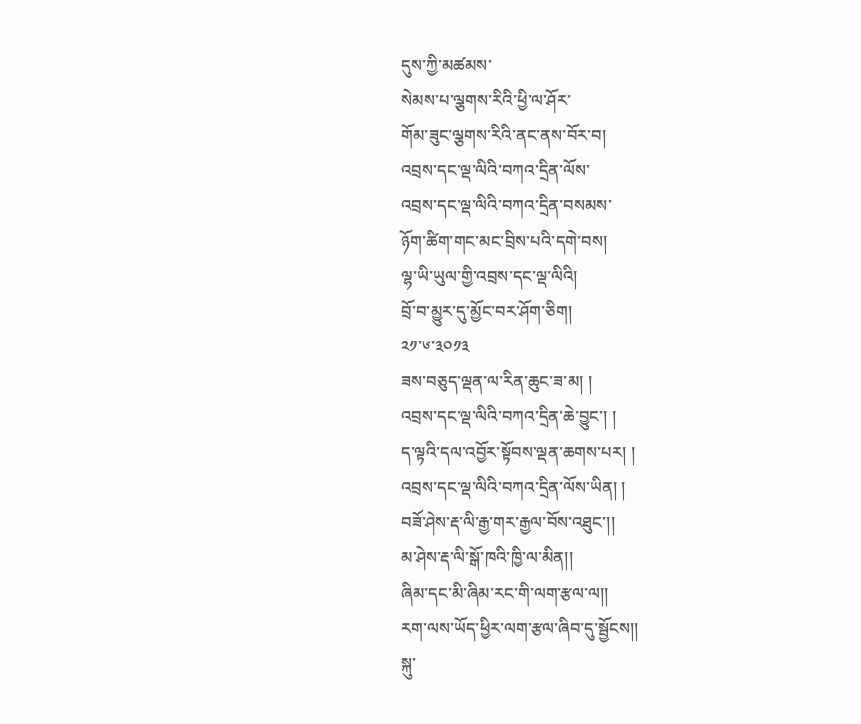དུས་ཀྱི་མཚམས་
སེམས་པ་ལྕགས་རིའི་ཕྱི་ལ་ཤོར་
གོམ་ཟུང་ལྕགས་རིའི་ནང་ནས་བོར་བ།
འབྲས་དང་ལྡ་ལིའི་བཀའ་དྲིན་ལོས་
འབྲས་དང་ལྡ་ལིའི་བཀའ་དྲིན་བསམས་
ཉོག་ཚིག་གང་མང་བྲིས་པའི་དགེ་བས།
ལྷ་ཡི་ཡུལ་གྱི་འབྲས་དང་ལྡ་ལིའི།
བྲོ་བ་མྱུར་དུ་མྱོང་བར་ཤོག་ཅིག།
༢༡་༦་༣༠༡༣
ཟས་བཅུད་ལྡན་ལ་རིན་ཆུང་ཟ་མ། །
འབྲས་དང་ལྡ་ལིའི་བཀའ་དྲིན་ཆེ་བྱུང་། །
ད་ལྟའི་དལ་འབྱོར་སྟོབས་ལྡན་ཆགས་པར། །
འབྲས་དང་ལྡ་ལིའི་བཀའ་དྲིན་ལོས་ཡིན། །
བཟོ་ཤེས་རྡ་ལི་རྒྱ་གར་རྒྱལ་བོས་འཐུང་།།
མ་ཤེས་རྡ་ལི་སྒོ་ཁའི་ཁྱི་ལ་མིན།།
ཞིམ་དང་མི་ཞིམ་རང་གི་ལག་རྩལ་ལ།།
རག་ལས་ཡོད་ཕྱིར་ལག་རྩལ་ཞིབ་དུ་སྦྱོངས།།
སྐུ་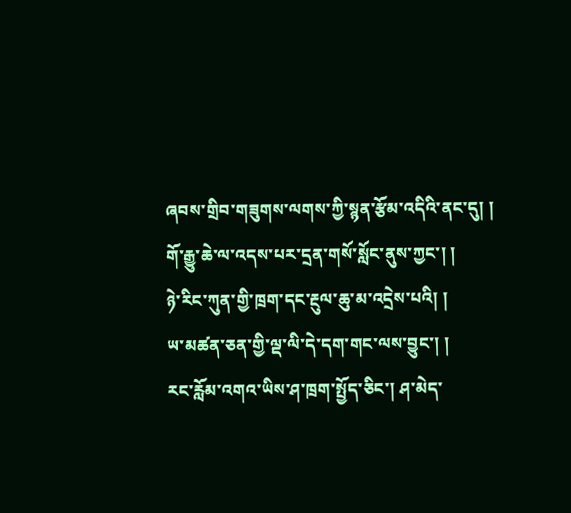ཞབས་གྲིབ་གཟུགས་ལགས་ཀྱི་སྙན་རྩོམ་འདིའི་ནང་དུ། །
གོ་རྒྱུ་ཆེ་ལ་འདས་པར་དྲན་གསོ་སློང་ནུས་ཀྱང་། །
ཉེ་རིང་ཀུན་གྱི་ཁྲག་དང་རྔུལ་ཆུ་མ་འདྲེས་པའི། །
ཡ་མཚན་ཅན་གྱི་ལྡ་ལི་དེ་དག་གང་ལས་བྱུང་། །
རང་རློམ་འགའ་ཡིས་ཤ་ཁྲག་སྤྱོད་ཅིང་། ཤ་མེད་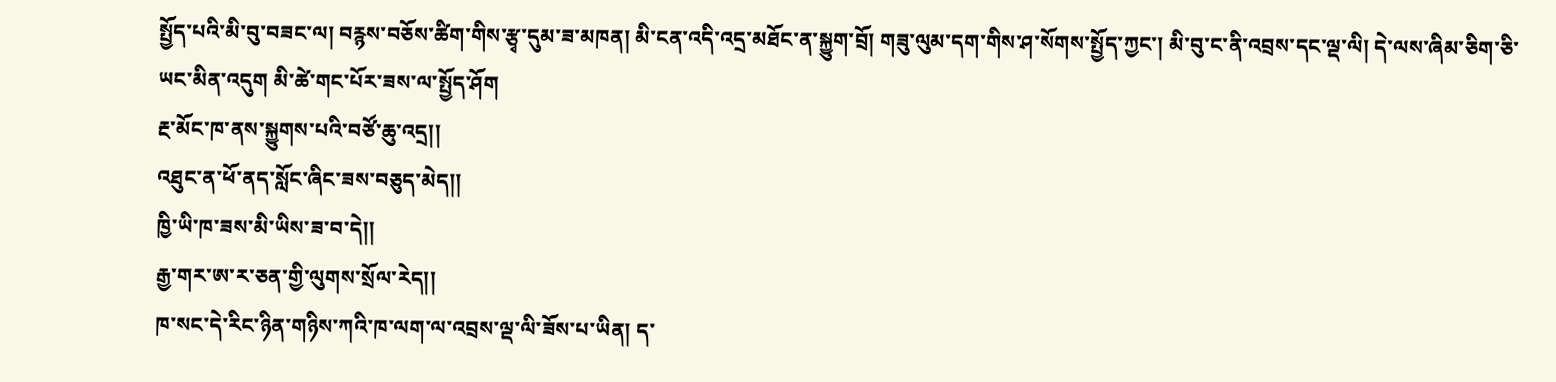སྤྱོད་པའི་མི་བུ་བཟང་ལ། བརྙས་བཅོས་ཚིག་གིས་རྩྭ་དུམ་ཟ་མཁན། མི་ངན་འདི་འདྲ་མཐོང་ན་སྐྱུག་བྲོ། གཟུ་ལུམ་དག་གིས་ཤ་སོགས་སྤྱོད་ཀྱང་། མི་བུ་ང་ནི་འབྲས་དང་ལྡ་ལི། དེ་ལས་ཞིམ་ཅིག་ཅི་ཡང་མིན་འདུག མི་ཚེ་གང་པོར་ཟས་ལ་སྤྱོད་ཤོག
རྔ་མོང་ཁ་ནས་སྐྱུགས་པའི་བཙོ་ཆུ་འདྲ།།
འཐུང་ན་ཕོ་ནད་སློང་ཞིང་ཟས་བཅུད་མེད།།
ཁྱི་ཡི་ཁ་ཟས་མི་ཡིས་ཟ་བ་དེ།།
རྒྱ་གར་ཨ་ར་ཅན་གྱི་ལུགས་སྲོལ་རེད།།
ཁ་སང་དེ་རིང་ཉིན་གཉིས་ཀའི་ཁ་ལག་ལ་འབྲས་ལྡ་ལི་ཟོས་པ་ཡིན། ད་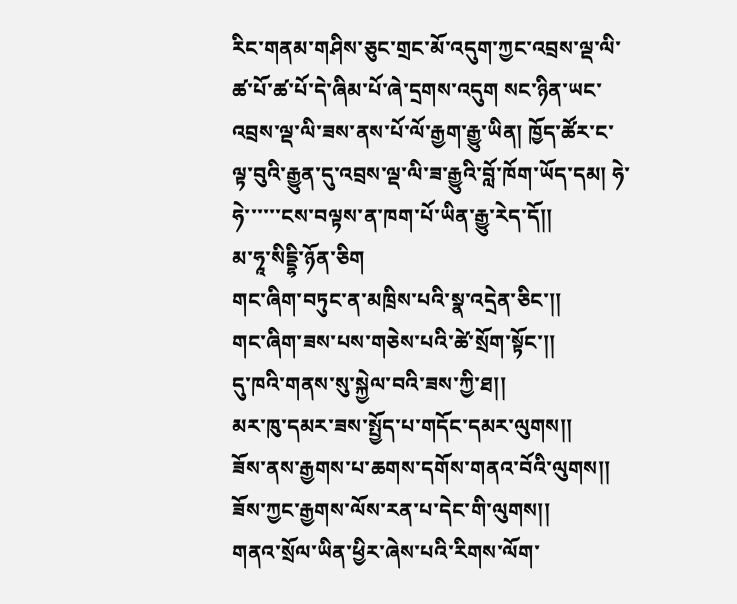རིང་གནམ་གཤིས་ཅུང་གྲང་མོ་འདུག་ཀྱང་འབྲས་ལྡ་ལི་ཚ་པོ་ཚ་པོ་དེ་ཞིམ་པོ་ཞེ་དྲགས་འདུག སང་ཉིན་ཡང་འབྲས་ལྡ་ལི་ཟས་ནས་པོ་ལོ་རྒྱག་རྒྱུ་ཡིན། ཁྱོད་ཚོར་ང་ལྟ་བུའི་རྒྱུན་དུ་འབྲས་ལྡ་ལི་ཟ་རྒྱུའི་བློ་ཁོག་ཡོད་དམ། ཧེ་ཧེ་་་་་་ངས་བལྟས་ན་ཁག་པོ་ཡིན་རྒྱུ་རེད་དོ།།
མ་ཧཱ་སིདྡྷི་ཉོན་ཅིག
གང་ཞིག་བཏུང་ན་མཁྲིས་པའི་སྣ་འདྲེན་ཅིང་།།
གང་ཞིག་ཟས་པས་གཅེས་པའི་ཚེ་སྲོག་སྟོང་།།
དུ་ཁའི་གནས་སུ་སྐྱེལ་བའི་ཟས་ཀྱི་ཐ།།
མར་ཁུ་དམར་ཟས་སྤྱོད་པ་གདོང་དམར་ལུགས།།
ཟོས་ནས་རྒྱགས་པ་ཆགས་དགོས་གནའ་བོའི་ལུགས།།
ཟོས་ཀྱང་རྒྱགས་ལོས་རན་པ་དེང་གི་ལུགས།།
གནའ་སྲོལ་ཡིན་ཕྱིར་ཞེས་པའི་རིགས་ལོག་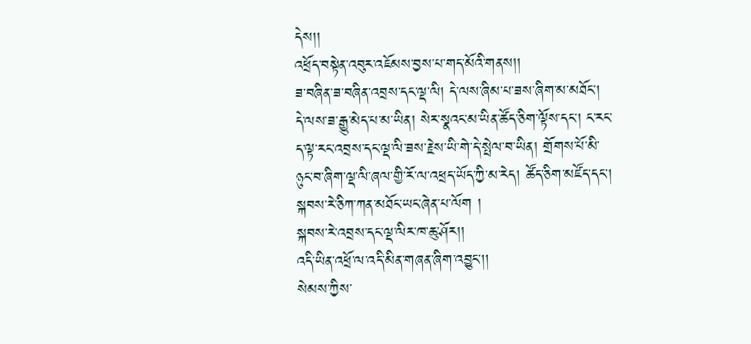དེས།།
འཕྲོད་བསྟེན་འབུར་འཇོམས་བྱས་པ་གད་མོའི་གནས།།
ཟ་བཞིན་ཟ་བཞིན་འབྲས་དང་ལྡ་ལི། དེ་ལས་ཞིམ་པ་ཟས་ཞིག་མ་མཐོང་། དེ་ལས་ཟ་རྒྱུ་མེད་པ་མ་ཡིན། སེར་སྣའང་མ་ཡིན་ཚོད་ཅིག་ལྟོས་དང་། ང་རང་ད་ལྟ་རང་འབྲས་དང་ལྡ་ལི་ཟས་རྗེས་ཡི་གེ་དེ་སྤེལ་བ་ཡིན། གྲོགས་པོ་མི་ཉུང་བ་ཞིག་ལྡ་ལི་ཞལ་གྱི་རོ་ལ་འཕྲད་ཡོད་ཀྱི་མ་རེད། ཚོད་ཅིག་མཛོད་དང་།
སྐབས་རེ་ཅིཀ་ཀན་མཐོང་ཡང་ཞེན་པ་ལོག །
སྐབས་རེ་འབྲས་དང་ལྡ་ལིར་ཁ་ཆུ་ཤོར།།
འདི་ཡིན་འཕྲོ་ལ་འདི་མིན་གཞན་ཞིག་འབྱུང་།།
སེམས་ཀྱིས་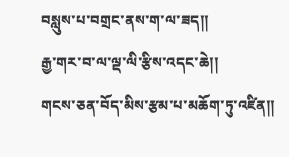བསླུས་པ་བགྲང་ནས་ག་ལ་ཟད།།
རྒྱ་གར་བ་ལ་ལྡ་ལི་རྩིས་འདང་ཆེ།།
གངས་ཅན་བོད་མིས་རྩམ་པ་མཆོག་ཏུ་འཛིན།།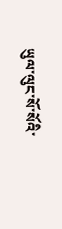ཡུལ་ལུང་སོ་སོའི་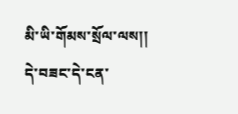མི་ཡི་གོམས་སྲོལ་ལས།།
དེ་བཟང་དེ་ངན་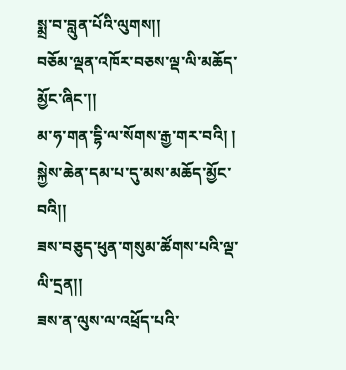སྨྲ་བ་བླུན་པོའི་ལུགས།།
བཅོམ་ལྡན་འཁོར་བཅས་ལྡ་ལི་མཆོད་མྱོང་ཞིང་།།
མ་ཧ་གན་དྷི་ལ་སོགས་རྒྱ་གར་བའི། །
སྐྱེས་ཆེན་དམ་པ་དུ་མས་མཆོད་མྱོང་བའི།།
ཟས་བཅུད་ཕུན་གསུམ་ཚོགས་པའི་ལྡ་ལི་དྲན།།
ཟས་ན་ལུས་ལ་འཕྲོད་པའི་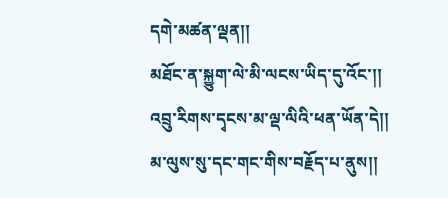དགེ་མཚན་ལྡན།།
མཐོང་ན་སྐྱུག་ལེ་མི་ལངས་ཡིད་དུ་འོང་།།
འབྲུ་རིགས་དྭངས་མ་ལྡ་ལིའི་ཕན་ཡོན་དེ།།
མ་ལུས་སུ་དང་གང་གིས་བརྗོད་པ་ནུས།།